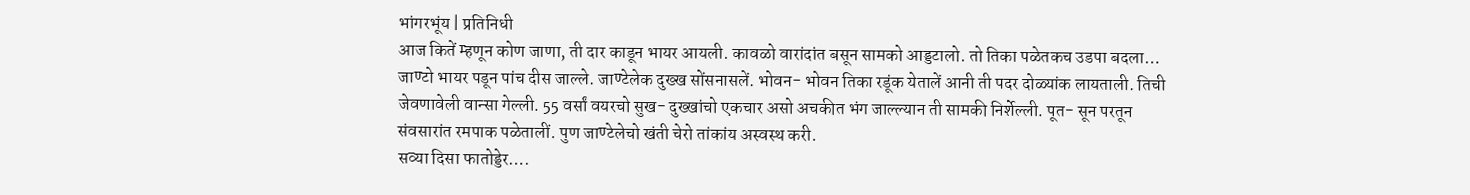भांगरभूंय | प्रतिनिधी
आज कितें म्हणून कोण जाणा, ती दार काडून भायर आयली. कावळो वारांदांत बसून सामको आड्डटालो. तो तिका पळेतकच उडपा बदला…
जाण्टो भायर पडून पांच दीस जाल्ले. जाण्टेलेक दुख्ख सोंसनासलें. भोवन- भोवन तिका रडूंक येतालें आनी ती पदर दोळ्यांक लायताली. तिची जेवणावेली वान्सा गेल्ली. 55 वर्सां वयरचो सुख- दुख्खांचो एकचार असो अचकीत भंग जाल्ल्यान ती सामकी निर्शेल्ली. पूत- सून परतून संवसारांत रमपाक पळेतालीं. पुण जाण्टेलेचो खंती चेरो तांकांय अस्वस्थ करी.
सव्या दिसा फातोड्डेर….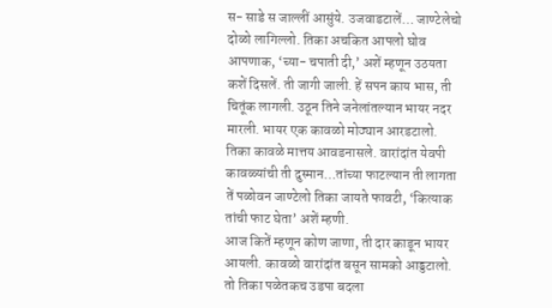स- साडे स जाल्लीं आसुंये. उजवाडटालें… जाण्टेलेचो दोळो लागिल्लो. तिका अचकित आपलो घोव आपणाक, ‘च्या- चपाती दी,’ अशें म्हणून उठयता कशें दिसलें. ती जागी जाली. हें सपन काय भास, ती चितूंक लागली. उठून तिने जनेलांतल्यान भायर नदर मारली. भायर एक कावळो मोठ्यान आरडटालो. तिका कावळे मात्तय आवडनासले. वारांदांत येवपी कावळ्यांची ती दुस्मान…तांच्या फाटल्यान ती लागता तें पळोवन जाण्टेलो तिका जायते फावटी, ‘कित्याक तांची फाट घेता’ अशें म्हणी.
आज कितें म्हणून कोण जाणा, ती दार काडून भायर आयली. कावळो वारांदांत बसून सामको आड्डटालो. तो तिका पळेतकच उडपा बदला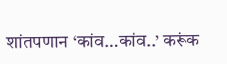शांतपणान ‘कांव…कांव..’ करूंक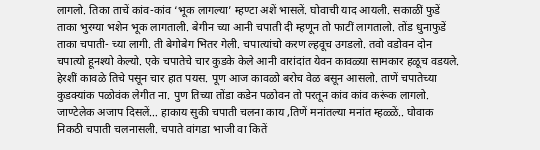लागलो. तिका ताचें कांव-कांव ‘भूक लागल्या’ म्हण्टा अशें भासलें. घोवाची याद आयली. सकाळीं फुडें ताका भुरग्या भशेन भूक लागताली. बेगीन च्या आनी चपाती दी म्हणून तो फाटीं लागतालो. तोंड धुनाफुडें ताका चपाती- च्या लागी. ती बेगोबेग भितर गेली. चपात्यांचो करण ल्हवूच उगडलो. तवो वडोवन दोन चपात्यो हूनश्यो केल्यो. एके चपातेचे चार कुडके केले आनी वारांदांत येवन कावळ्या सामकार हळूच वडयले. हेरशीं कावळे तिचे पसून चार हात पयस. पूण आज कावळो बरोच वेळ बसून आसलो. ताणें चपातेच्या कुडक्यांक पळोवंक लेगीत ना. पुण तिच्या तोंडा कडेन पळोवन तो परतून कांव कांव करूंक लागलो.
जाण्टेलेक अजाप दिसलें… हाकाय सुकी चपाती चलना काय ,तिणें मनांतल्या मनांत म्हळ्ळें.. घोवाक निकठी चपाती चलनासली. चपाते वांगडा भाजी वा कितें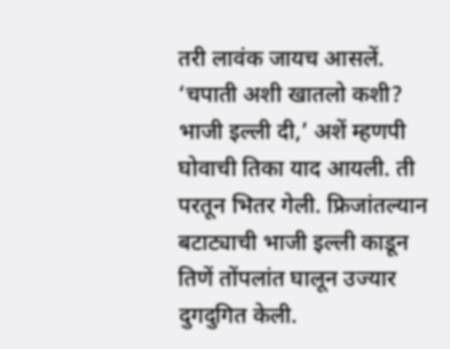तरी लावंक जायच आसलें. ‘चपाती अशी खातलो कशी? भाजी इल्ली दी,’ अशें म्हणपी घोवाची तिका याद आयली. ती परतून भितर गेली. फ्रिजांतल्यान बटाट्याची भाजी इल्ली काडून तिणें तोंपलांत घालून उज्यार दुगदुगित केली.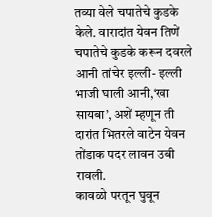तव्या वेले चपातेचे कुडके केले. वारादांत येवन तिणें चपातेचे कुडके करून दवरले आनी तांचेर इल्ली- इल्ली भाजी घाली आनी,‘खा सायबा’, अशें म्हणून ती दारांत भितरले वाटेन येवन तोंडाक पदर लावन उबी रावली.
कावळो परतून घुवून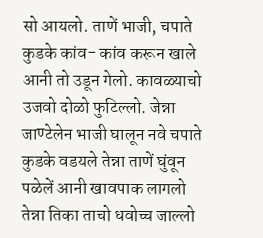सो आयलो. ताणें भाजी, चपाते कुडके कांव- कांव करून खाले आनी तो उडून गेलो. कावळ्याचो उजवो दोळो फुटिल्लो. जेन्ना जाण्टेलेन भाजी घालून नवे चपाते कुडके वडयले तेन्ना ताणें घुंवून पळेलें आनी खावपाक लागलो तेन्ना तिका ताचो धवोच्च जाल्लो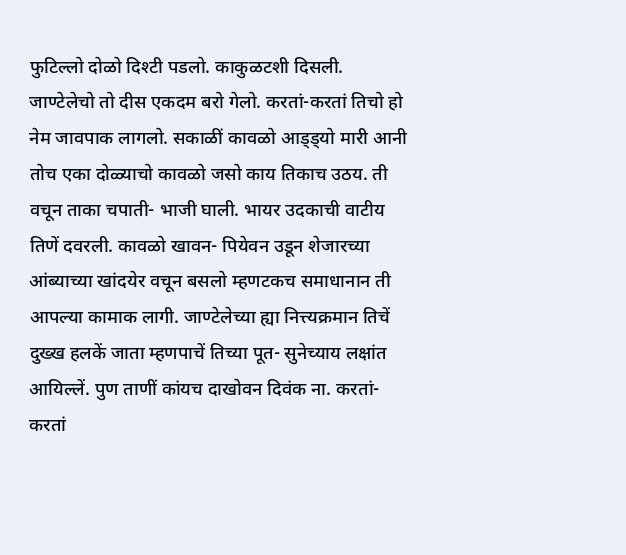फुटिल्लो दोळो दिश्टी पडलो. काकुळटशी दिसली.
जाण्टेलेचो तो दीस एकदम बरो गेलो. करतां-करतां तिचो हो नेम जावपाक लागलो. सकाळीं कावळो आड्ड्यो मारी आनी तोच एका दोळ्याचो कावळो जसो काय तिकाच उठय. ती वचून ताका चपाती- भाजी घाली. भायर उदकाची वाटीय तिणें दवरली. कावळो खावन- पियेवन उडून शेजारच्या आंब्याच्या खांदयेर वचून बसलो म्हणटकच समाधानान ती आपल्या कामाक लागी. जाण्टेलेच्या ह्या नित्त्यक्रमान तिचें दुख्ख हलकें जाता म्हणपाचें तिच्या पूत- सुनेच्याय लक्षांत आयिल्लें. पुण ताणीं कांयच दाखोवन दिवंक ना. करतां- करतां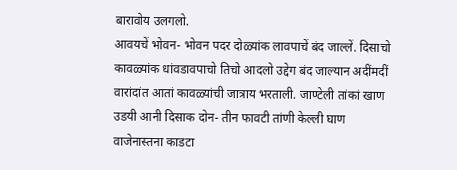बारावोय उलगलो.
आवयचें भोवन- भोवन पदर दोळ्यांक लावपाचें बंद जाल्लें. दिसाचो कावळ्यांक धांवडावपाचो तिचो आदलो उद्देग बंद जाल्यान अदींमदीं वारांदांत आतां कावळ्यांची जात्राय भरताली. जाण्टेली तांकां खाण उडयी आनी दिसाक दोन- तीन फावटी तांणी केल्ली घाण वाजेनास्तना काडटा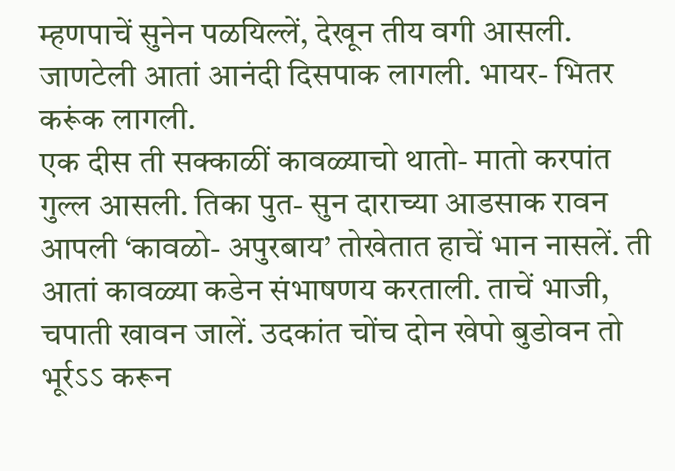म्हणपाचें सुनेन पळयिल्लें, देखून तीय वगी आसली. जाणटेली आतां आनंदी दिसपाक लागली. भायर- भितर करूंक लागली.
एक दीस ती सक्काळीं कावळ्याचो थातो- मातो करपांत गुल्ल आसली. तिका पुत- सुन दाराच्या आडसाक रावन आपली ‘कावळो- अपुरबाय’ तोखेतात हाचें भान नासलें. ती आतां कावळ्या कडेन संभाषणय करताली. ताचें भाजी, चपाती खावन जालें. उदकांत चोंच दोन खेपो बुडोवन तो भूर्रऽऽ करून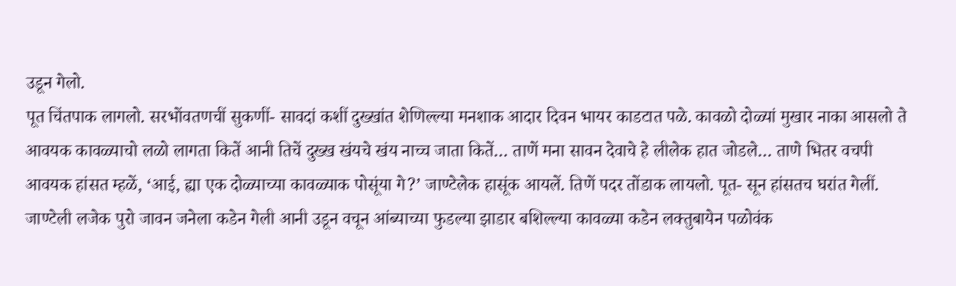उडून गेलो.
पूत चिंतपाक लागलो. सरभोंवतणचीं सुकणीं- सावदां कशीं दुख्खांत शेणिल्ल्या मनशाक आदार दिवन भायर काडटात पळे. कावळो दोळ्यां मुखार नाका आसलो ते आवयक कावळ्याचो लळो लागता कितें आनी तिचें दुख्ख खंयचे खंय नाच्च जाता कितें… ताणें मना सावन देवाचे हे लीलेक हात जोडले… ताणे भितर वचपी आवयक हांसत म्हळें, ‘आई, ह्या एक दोळ्याच्या कावळ्याक पोसूंया गे?’ जाण्टेलेक हासूंक आयलें. तिणें पदर तोंडाक लायलो. पूत- सून हांसतच घरांत गेलीं. जाण्टेली लजेक पुरो जावन जनेला कडेन गेली आनी उडून वचून आंब्याच्या फुडल्या झाडार बशिल्ल्या कावळ्या कडेन लक्तुबायेन पळोवंक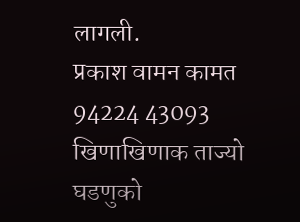लागली.
प्रकाश वामन कामत
94224 43093
खिणाखिणाक ताज्यो घडणुको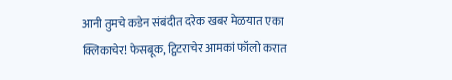आनी तुमचे कडेन संबंदीत दरेक खबर मेळयात एका क्लिकाचेर! फेसबूक, ट्विटराचेर आमकां फॉलो करात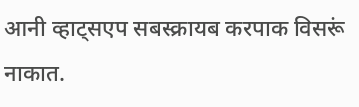आनी व्हाट्सएप सबस्क्रायब करपाक विसरूं नाकात.